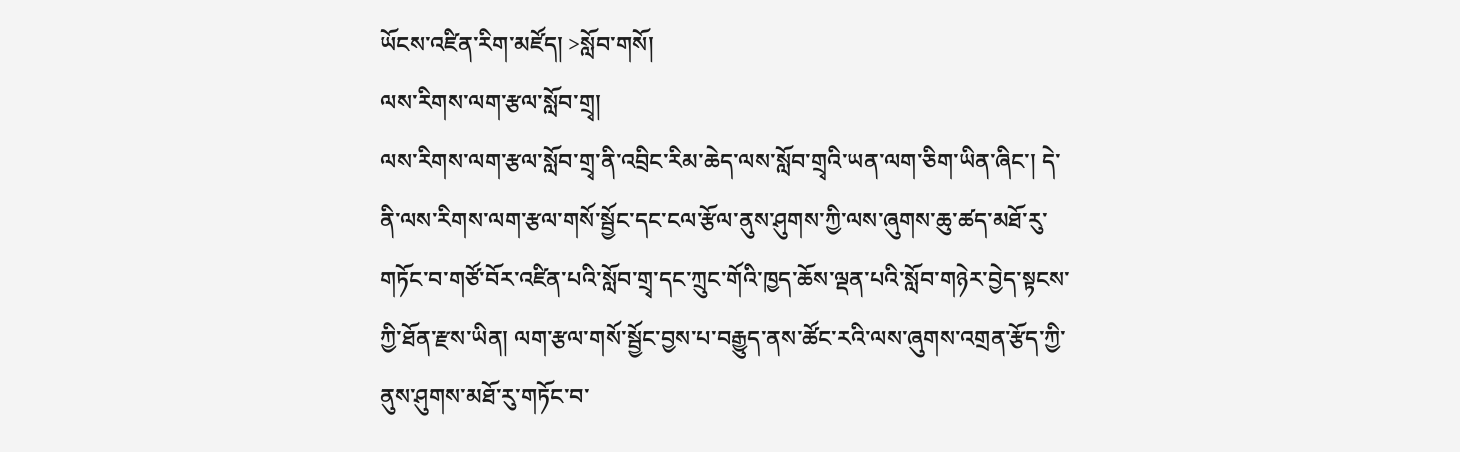ཡོངས་འཛིན་རིག་མཛོད། >སློབ་གསོ།
ལས་རིགས་ལག་རྩལ་སློབ་གྲྭ།
ལས་རིགས་ལག་རྩལ་སློབ་གྲྭ་ནི་འབྲིང་རིམ་ཆེད་ལས་སློབ་གྲྭའི་ཡན་ལག་ཅིག་ཡིན་ཞིང་། དེ་ནི་ལས་རིགས་ལག་རྩལ་གསོ་སྦྱོང་དང་ངལ་རྩོལ་ནུས་ཤུགས་ཀྱི་ལས་ཞུགས་ཆུ་ཚད་མཐོ་རུ་གཏོང་བ་གཙོ་བོར་འཛིན་པའི་སློབ་གྲྭ་དང་ཀྲུང་གོའི་ཁྱད་ཆོས་ལྡན་པའི་སློབ་གཉེར་བྱེད་སྟངས་ཀྱི་ཐོན་རྫས་ཡིན། ལག་རྩལ་གསོ་སྦྱོང་བྱས་པ་བརྒྱུད་ནས་ཚོང་རའི་ལས་ཞུགས་འགྲན་རྩོད་ཀྱི་ནུས་ཤུགས་མཐོ་རུ་གཏོང་བ་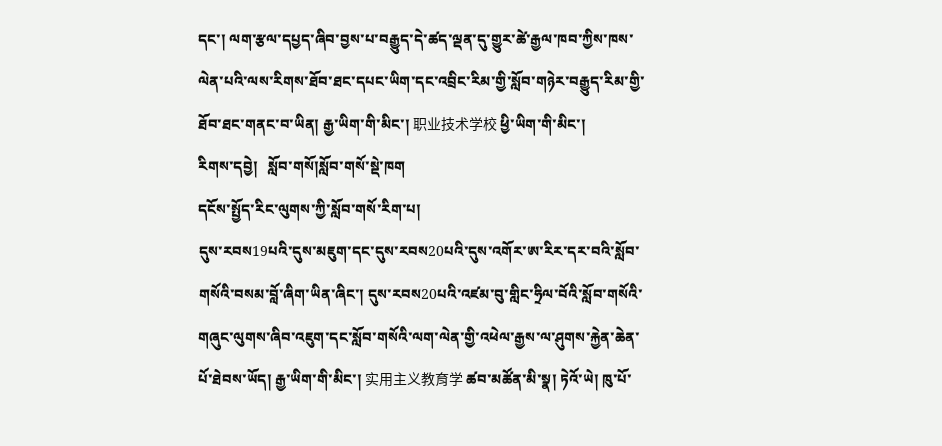དང་། ལག་རྩལ་དཔྱད་ཞིབ་བྱས་པ་བརྒྱུད་དེ་ཚད་ལྡན་དུ་གྱུར་ཚེ་རྒྱལ་ཁབ་ཀྱིས་ཁས་ལེན་པའི་ལས་རིགས་ཐོབ་ཐང་དཔང་ཡིག་དང་འབྲིང་རིམ་གྱི་སློབ་གཉེར་བརྒྱུད་རིམ་གྱི་ཐོབ་ཐང་གནང་བ་ཡིན། རྒྱ་ཡིག་གི་མིང་། 职业技术学校 ཕྱི་ཡིག་གི་མིང་།
རིགས་དབྱེ།   སློབ་གསོ།སློབ་གསོ་སྡེ་ཁག
དངོས་སྤྱོད་རིང་ལུགས་ཀྱི་སློབ་གསོ་རིག་པ།
དུས་རབས19པའི་དུས་མཇུག་དང་དུས་རབས20པའི་དུས་འགོར་ཨ་རིར་དར་བའི་སློབ་གསོའི་བསམ་བློ་ཞིག་ཡིན་ཞིང་། དུས་རབས20པའི་འཛམ་བུ་གླིང་ཧྲིལ་བོའི་སློབ་གསོའི་གཞུང་ལུགས་ཞིབ་འཇུག་དང་སློབ་གསོའི་ལག་ལེན་གྱི་འཕེལ་རྒྱས་ལ་ཤུགས་རྐྱེན་ཆེན་པོ་ཐེབས་ཡོད། རྒྱ་ཡིག་གི་མིང་། 实用主义教育学 ཚབ་མཚོན་མི་སྣ། ཏེའོ་ཡེ། ཁུ་པོ་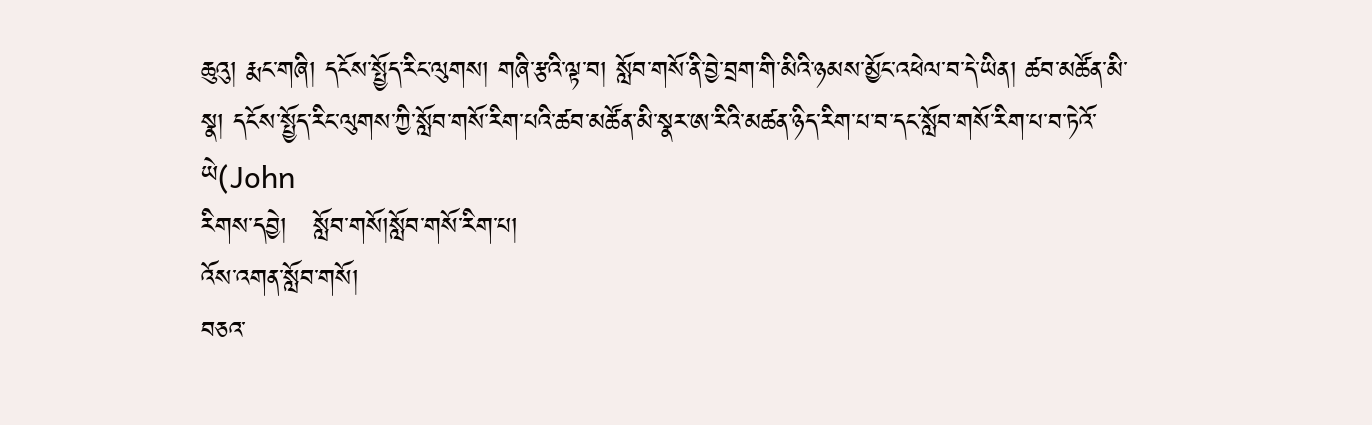ཆུའུ། རྨང་གཞི། དངོས་སྤྱོད་རིང་ལུགས། གཞི་རྩའི་ལྟ་བ། སློབ་གསོ་ནི་བྱེ་བྲག་གི་མིའི་ཉམས་མྱོང་འཕེལ་བ་དེ་ཡིན། ཚབ་མཚོན་མི་སྣ། དངོས་སྤྱོད་རིང་ལུགས་ཀྱི་སློབ་གསོ་རིག་པའི་ཚབ་མཚོན་མི་སྣར་ཨ་རིའི་མཚན་ཉིད་རིག་པ་བ་དང་སློབ་གསོ་རིག་པ་བ་ཏེའོ་ཡེ(John
རིགས་དབྱེ།   སློབ་གསོ།སློབ་གསོ་རིག་པ།
འོས་འགན་སློབ་གསོ།
བཅའ་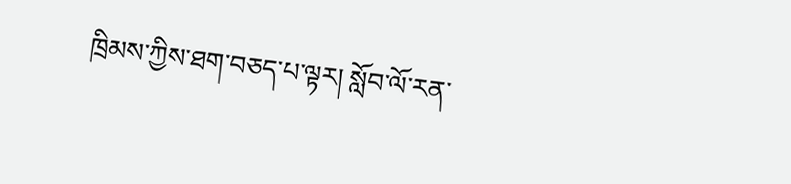ཁྲིམས་ཀྱིས་ཐག་བཅད་པ་ལྟར། སློབ་ལོ་རན་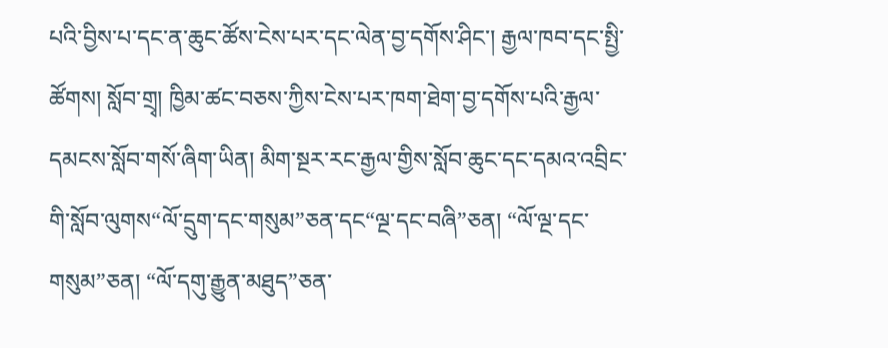པའི་བྱིས་པ་དང་ན་ཆུང་ཚོས་ངེས་པར་དང་ལེན་བྱ་དགོས་ཤིང་། རྒྱལ་ཁབ་དང་སྤྱི་ཚོགས། སློབ་གྲྭ། ཁྱིམ་ཚང་བཅས་ཀྱིས་ངེས་པར་ཁག་ཐེག་བྱ་དགོས་པའི་རྒྱལ་དམངས་སློབ་གསོ་ཞིག་ཡིན། མིག་སྔར་རང་རྒྱལ་གྱིས་སློབ་ཆུང་དང་དམའ་འབྲིང་གི་སློབ་ལུགས“ལོ་དྲུག་དང་གསུམ”ཅན་དང“ལྔ་དང་བཞི”ཅན། “ལོ་ལྔ་དང་གསུམ”ཅན། “ལོ་དགུ་རྒྱུན་མཐུད”ཅན་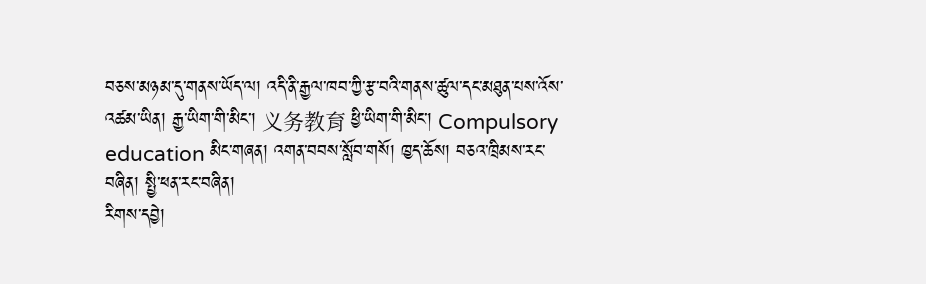བཅས་མཉམ་དུ་གནས་ཡོད་ལ། འདི་ནི་རྒྱལ་ཁབ་ཀྱི་རྩ་བའི་གནས་ཚུལ་དང་མཐུན་པས་འོས་འཚམ་ཡིན། རྒྱ་ཡིག་གི་མིང་། 义务教育 ཕྱི་ཡིག་གི་མིང་། Compulsory education མིང་གཞན། འགན་བབས་སློབ་གསོ། ཁྱད་ཆོས། བཅའ་ཁྲིམས་རང་བཞིན། སྤྱི་ཕན་རང་བཞིན།
རིགས་དབྱེ།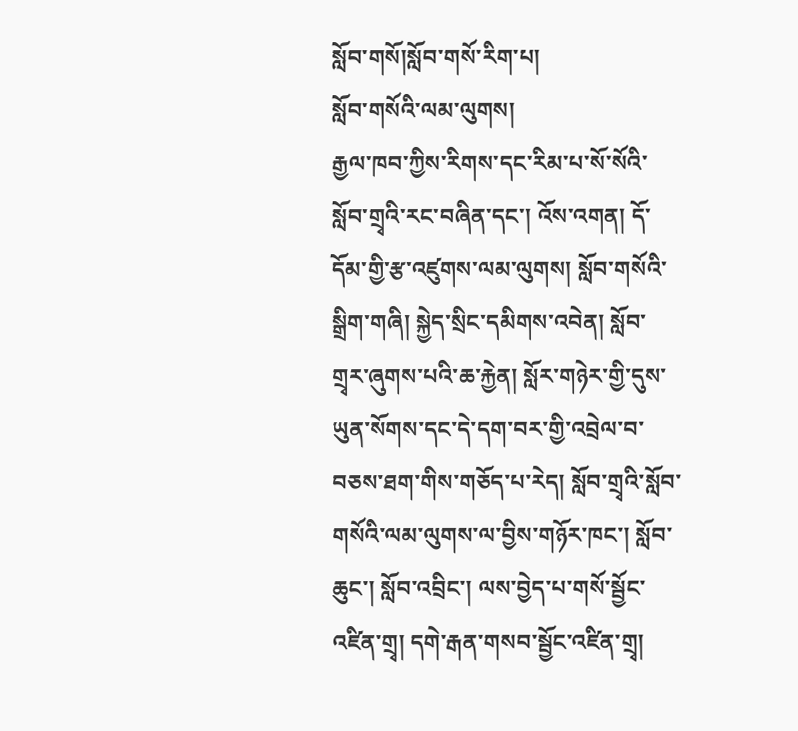སློབ་གསོ།སློབ་གསོ་རིག་པ།
སློབ་གསོའི་ལམ་ལུགས།
རྒྱལ་ཁབ་ཀྱིས་རིགས་དང་རིམ་པ་སོ་སོའི་སློབ་གྲྭའི་རང་བཞིན་དང་། འོས་འགན། དོ་དོམ་གྱི་རྩ་འཛུགས་ལམ་ལུགས། སློབ་གསོའི་སྒྲིག་གཞི། སྐྱེད་སྲིང་དམིགས་འབེན། སློབ་གྲྭར་ཞུགས་པའི་ཆ་རྐྱེན། སློར་གཉེར་གྱི་དུས་ཡུན་སོགས་དང་དེ་དག་བར་གྱི་འབྲེལ་བ་བཅས་ཐག་གིས་གཅོད་པ་རེད། སློབ་གྲྭའི་སློབ་གསོའི་ལམ་ལུགས་ལ་བྱིས་གཉོར་ཁང་། སློབ་ཆུང་། སློབ་འབྲིང་། ལས་བྱེད་པ་གསོ་སྦྱོང་འཛིན་གྲྭ། དགེ་རྒན་གསབ་སྦྱོང་འཛིན་གྲྭ།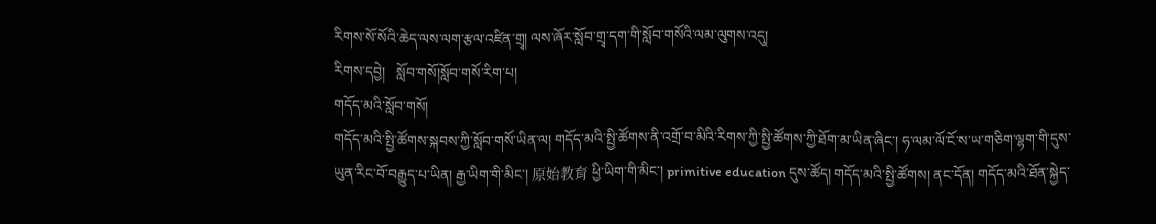རིགས་སོ་སོའི་ཆེད་ལས་ལག་རྩལ་འཛིན་གྲྭ། ལས་ཞོར་སློབ་གྲྭ་དག་གི་སློབ་གསོའི་ལམ་ལུགས་འདུ།
རིགས་དབྱེ།   སློབ་གསོ།སློབ་གསོ་རིག་པ།
གདོད་མའི་སློབ་གསོ།
གདོད་མའི་སྤྱི་ཚོགས་སྐབས་ཀྱི་སློབ་གསོ་ཡིན་ལ། གདོད་མའི་སྤྱི་ཚོགས་ནི་འགྲོ་བ་མིའི་རིགས་ཀྱི་སྤྱི་ཚོགས་ཀྱི་ཐོག་མ་ཡིན་ཞིང་། ཧ་ལམ་ལོ་ངོ་ས་ཡ་གཅིག་ལྷག་གི་དུས་ཡུན་རིང་བོ་བརྒྱུད་པ་ཡིན། རྒྱ་ཡིག་གི་མིང་། 原始教育 ཕྱི་ཡིག་གི་མིང་། primitive education དུས་ཚོད། གདོད་མའི་སྤྱི་ཚོགས། ནང་དོན། གདོད་མའི་ཐོན་སྐྱེད་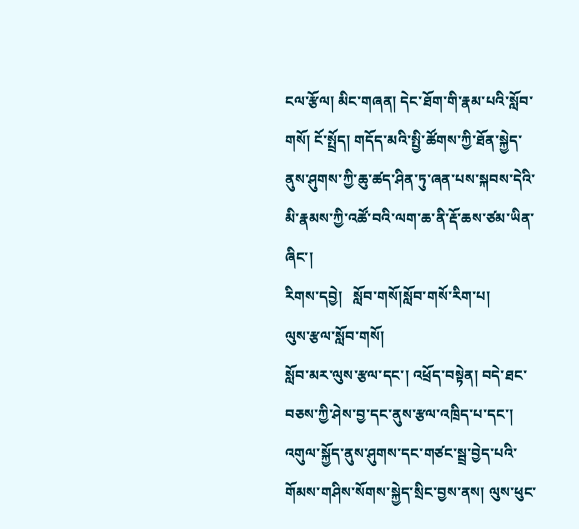ངལ་རྩོལ། མིང་གཞན། དེང་ཐོག་གི་རྣམ་པའི་སློབ་གསོ། ངོ་སྤྲོད། གདོད་མའི་སྤྱི་ཚོགས་ཀྱི་ཐོན་སྐྱེད་ནུས་ཤུགས་ཀྱི་ཆུ་ཚད་ཤིན་ཏུ་ཞན་པས་སྐབས་དེའི་མི་རྣམས་ཀྱི་འཚོ་བའི་ལག་ཆ་ནི་རྡོ་ཆས་ཙམ་ཡིན་ཞིང་།
རིགས་དབྱེ།   སློབ་གསོ།སློབ་གསོ་རིག་པ།
ལུས་རྩལ་སློབ་གསོ།
སློབ་མར་ལུས་རྩལ་དང་། འཕྲོད་བསྟེན། བདེ་ཐང་བཅས་ཀྱི་ཤེས་བྱ་དང་ནུས་རྩལ་འཁྲིད་པ་དང་། འགུལ་སྐྱོད་ནུས་ཤུགས་དང་གཙང་སྦྲ་བྱེད་པའི་གོམས་གཤིས་སོགས་སྐྱེད་སྲིང་བྱས་ནས། ལུས་ཕུང་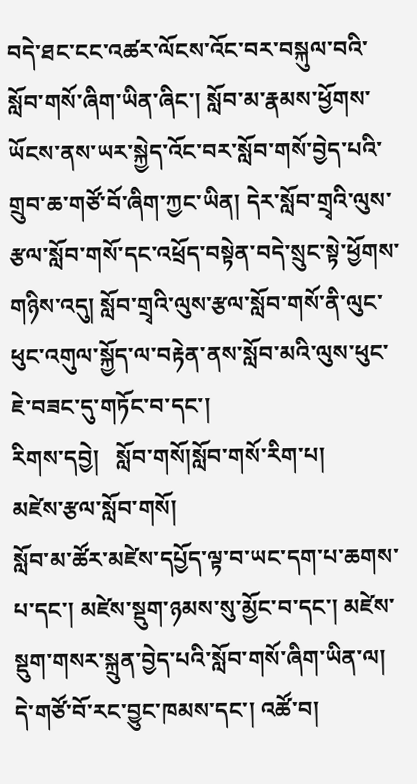བདེ་ཐང་ངང་འཚར་ལོངས་འོང་བར་བསྐུལ་བའི་སློབ་གསོ་ཞིག་ཡིན་ཞིང་། སློབ་མ་རྣམས་ཕྱོགས་ཡོངས་ནས་ཡར་སྐྱེད་འོང་བར་སློབ་གསོ་བྱེད་པའི་གྲུབ་ཆ་གཙོ་བོ་ཞིག་ཀྱང་ཡིན། དེར་སློབ་གྲྭའི་ལུས་རྩལ་སློབ་གསོ་དང་འཕྲོད་བསྟེན་བདེ་སྲུང་སྟེ་ཕྱོགས་གཉིས་འདུ། སློབ་གྲྭའི་ལུས་རྩལ་སློབ་གསོ་ནི་ལུང་ཕུང་འགུལ་སྐྱོད་ལ་བརྟེན་ནས་སློབ་མའི་ལུས་ཕུང་ཇེ་བཟང་དུ་གཏོང་བ་དང་།
རིགས་དབྱེ།   སློབ་གསོ།སློབ་གསོ་རིག་པ།
མཛེས་རྩལ་སློབ་གསོ།
སློབ་མ་ཚོར་མཛེས་དཔྱོད་ལྟ་བ་ཡང་དག་པ་ཆགས་པ་དང་། མཛེས་སྡུག་ཉམས་སུ་མྱོང་བ་དང་། མཛེས་སྡུག་གསར་སྐྲུན་བྱེད་པའི་སློབ་གསོ་ཞིག་ཡིན་ལ། དེ་གཙོ་བོ་རང་བྱུང་ཁམས་དང་། འཚོ་བ།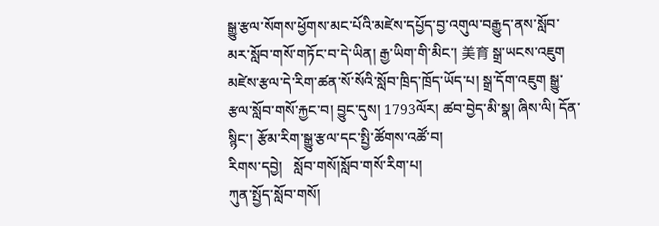སྒྱུ་རྩལ་སོགས་ཕྱོགས་མང་པོའི་མཛེས་དཔྱོད་བྱ་འགུལ་བརྒྱུད་ནས་སློབ་མར་སློབ་གསོ་གཏོང་བ་དེ་ཡིན། རྒྱ་ཡིག་གི་མིང་། 美育 སྒྲ་ཡངས་འཇུག མཛེས་རྩལ་དེ་རིག་ཚན་སོ་སོའི་སློབ་ཁྲིད་ཁྲོད་ཡོད་པ། སྒྲ་དོག་འཇུག སྒྱུ་རྩལ་སློབ་གསོ་རྐྱང་བ། བྱུང་དུས། 1793ལོར། ཚབ་བྱེད་མི་སྣ། ཞིས་ལི། དོན་སྙིང་། རྩོམ་རིག་སྒྱུ་རྩལ་དང་སྤྱི་ཚོགས་འཚོ་བ།
རིགས་དབྱེ།   སློབ་གསོ།སློབ་གསོ་རིག་པ།
ཀུན་སྤྱོད་སློབ་གསོ།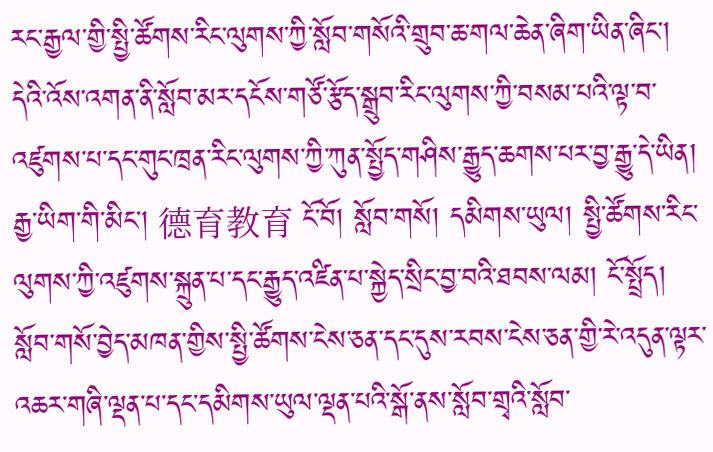རང་རྒྱལ་གྱི་སྤྱི་ཚོགས་རིང་ལུགས་ཀྱི་སློབ་གསོའི་གྲུབ་ཆ་གལ་ཆེན་ཞིག་ཡིན་ཞིང་། དེའི་འོས་འགན་ནི་སློབ་མར་དངོས་གཙོ་རྩོད་སྒྲུབ་རིང་ལུགས་ཀྱི་བསམ་པའི་ལྟ་བ་འཛུགས་པ་དང་གུང་ཁྲན་རིང་ལུགས་ཀྱི་ཀུན་སྤྱོད་གཤིས་རྒྱུད་ཆགས་པར་བྱ་རྒྱུ་དེ་ཡིན། རྒྱ་ཡིག་གི་མིང་། 德育教育 ངོ་བོ། སློབ་གསོ། དམིགས་ཡུལ། སྤྱི་ཚོགས་རིང་ལུགས་ཀྱི་འཛུགས་སྐྲུན་པ་དང་རྒྱུད་འཛིན་པ་སྐྱེད་སྲིང་བྱ་བའི་ཐབས་ལམ། ངོ་སྤྲོད། སློབ་གསོ་བྱེད་མཁན་གྱིས་སྤྱི་ཚོགས་ངེས་ཅན་དང་དུས་རབས་ངེས་ཅན་གྱི་རེ་འདུན་ལྟར་འཆར་གཞི་ལྡན་པ་དང་དམིགས་ཡུལ་ལྡན་པའི་སྒོ་ནས་སློབ་གྲྭའི་སློབ་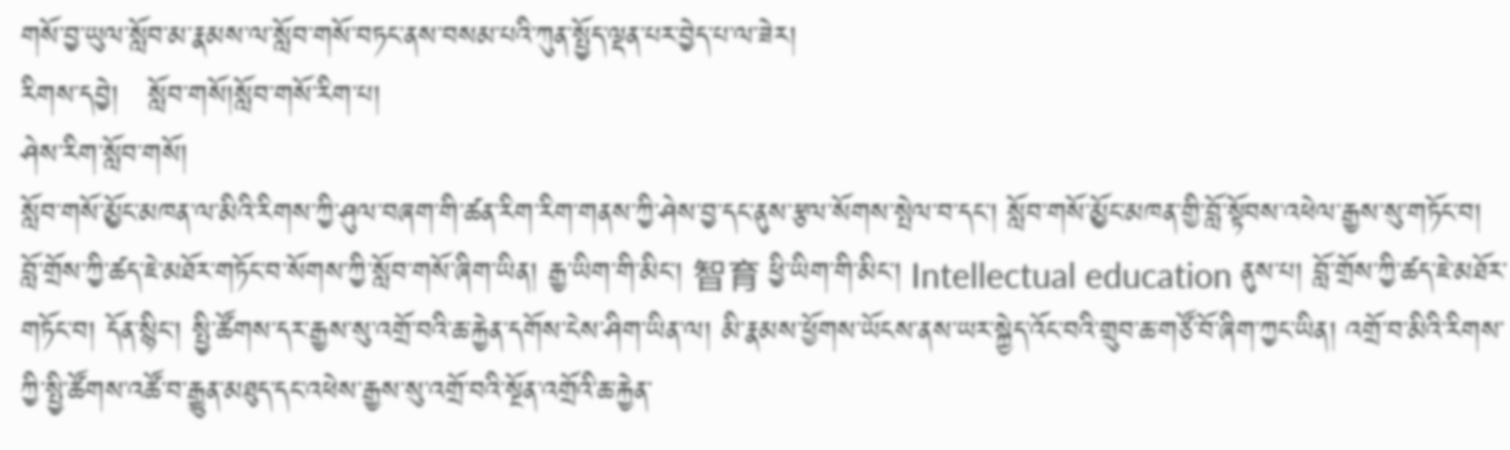གསོ་བྱ་ཡུལ་སློབ་མ་རྣམས་ལ་སློབ་གསོ་བཏང་ནས་བསམ་པའི་ཀུན་སྤྱོད་ལྡན་པར་བྱེད་པ་ལ་ཟེར།
རིགས་དབྱེ།   སློབ་གསོ།སློབ་གསོ་རིག་པ།
ཤེས་རིག་སློབ་གསོ།
སློབ་གསོ་མྱོང་མཁན་ལ་མིའི་རིགས་ཀྱི་ཤུལ་བཞག་གི་ཚན་རིག་རིག་གནས་ཀྱི་ཤེས་བྱ་དང་ནུས་རྩལ་སོགས་སྤེལ་བ་དང་། སློབ་གསོ་མྱོང་མཁན་གྱི་བློ་སྟོབས་འཕེལ་རྒྱས་སུ་གཏོང་བ། བློ་གྲོས་ཀྱི་ཚད་ཇེ་མཐོར་གཏོང་བ་སོགས་ཀྱི་སློབ་གསོ་ཞིག་ཡིན། རྒྱ་ཡིག་གི་མིང་། 智育 ཕྱི་ཡིག་གི་མིང་། Intellectual education ནུས་པ། བློ་གྲོས་ཀྱི་ཚད་ཇེ་མཐོར་གཏོང་བ། དོན་སྙིང་། སྤྱི་ཚོགས་དར་རྒྱས་སུ་འགྲོ་བའི་ཆ་རྐྱེན་དགོས་ངེས་ཤིག་ཡིན་ལ། མི་རྣམས་ཕྱོགས་ཡོངས་ནས་ཡར་སྐྱེད་འོང་བའི་གྲུབ་ཆ་གཙོ་བོ་ཞིག་ཀྱང་ཡིན། འགྲོ་བ་མིའི་རིགས་ཀྱི་སྤྱི་ཚོགས་འཚོ་བ་རྒྱུན་མཐུད་དང་འཕེས་རྒྱས་སུ་འགྲོ་བའི་སྔོན་འགྲོའི་ཆ་རྐྱེན་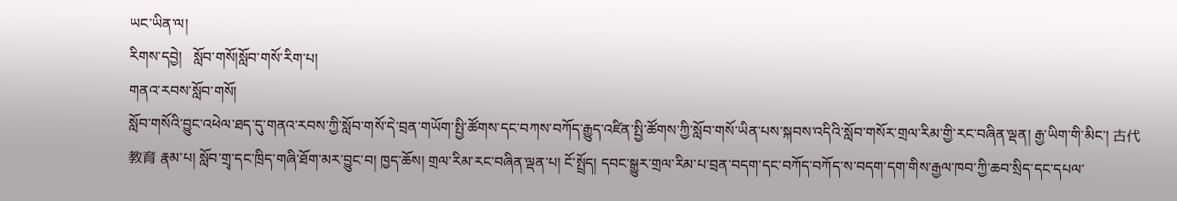ཡང་ཡིན་ལ།
རིགས་དབྱེ།   སློབ་གསོ།སློབ་གསོ་རིག་པ།
གནའ་རབས་སློབ་གསོ།
སློབ་གསོའི་བྱུང་འཕེལ་ཐད་དུ་གནའ་རབས་ཀྱི་སློབ་གསོ་དེ་བྲན་གཡོག་སྤྱི་ཚོགས་དང་བཀས་བཀོད་རྒྱུད་འཛིན་སྤྱི་ཚོགས་ཀྱི་སློབ་གསོ་ཡིན་པས་སྐབས་འདིའི་སློབ་གསོར་གྲལ་རིམ་གྱི་རང་བཞིན་ལྡན། རྒྱ་ཡིག་གི་མིང་། 古代教育 རྣམ་པ། སློབ་གྲྭ་དང་ཁྲིད་གཞི་ཐོག་མར་བྱུང་བ། ཁྱད་ཆོས། གྲལ་རིམ་རང་བཞིན་ལྡན་པ། ངོ་སྤྲོད། དབང་སྒྱུར་གྲལ་རིམ་པ་བྲན་བདག་དང་བཀོད་བཀོད་ས་བདག་དག་གིས་རྒྱལ་ཁབ་ཀྱི་ཆབ་སྲིད་དང་དཔལ་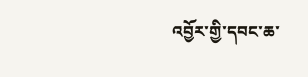འབྱོར་གྱི་དབང་ཆ་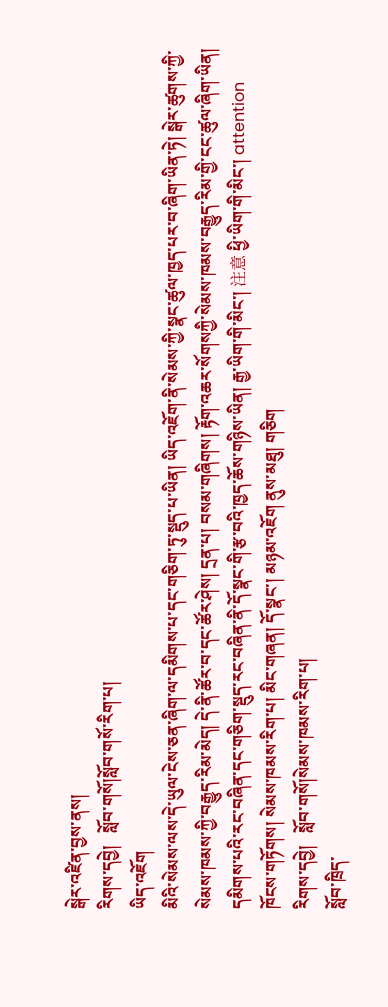སྒེར་འཛིན་བྱས་ནས།
རིགས་དབྱེ།   སློབ་གསོ།སློབ་གསོ་རིག་པ།
ཡིད་འཇོག
མིའི་སེམས་ལས་དེ་ཡུལ་ངེས་ཅན་ཞིག་ལ་དམིགས་པ་དང་གཅིག་ཏུ་སྡུད་པ་ཡིན། ཡིད་འཇོག་ནི་སེམས་ཀྱི་སྣང་ཚུལ་ཁྱད་པར་བ་ཞིག་ཡིན་ཏེ། སྒེར་ཚུགས་ཀྱི་སེམས་ཁམས་ཀྱི་བརྒྱུད་རིམ་མེད། དེ་ནི་ཚོར་བ་དང་ཚོར་ཤེས། དྲན་པ། བསམ་གཞིགས། རྟོག་འཆར་སོགསཀྱི་སེམས་ཁམས་བརྒྱུད་རིམ་གྱི་ངང་ཚུལ་ཞིག་ཡིན། དམིགས་པའི་རང་བཞིན་དང་གཅིག་སྡུད་རང་བཞིན་ནི་དོ་སྣང་གི་རྩ་བའི་ཁྱད་ཆོས་གཉིས་ཡིན། རྒྱ་ཡིག་གི་མིང་། 注意 ཕྱི་ཡིག་གི་མིང་། attention ཁོངས་གཏོགས། སེམས་ཁམས་རིག་པ། མིང་གཞན། དོ་སྣང་། མཉམ་འཇོག ནུས་མཐུ། གཅིག
རིགས་དབྱེ།   སློབ་གསོ།སེམས་ཁམས་རིག་པ།
སློབ་ཁྲིད་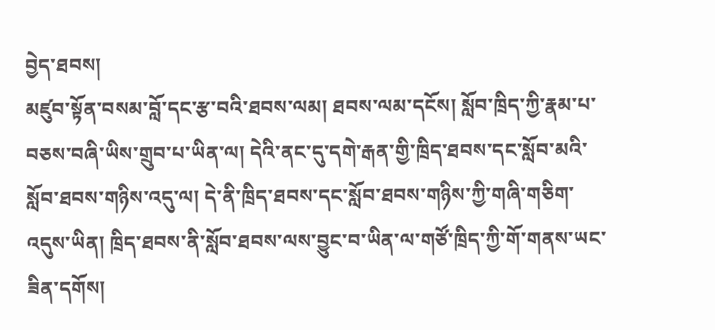བྱེད་ཐབས།
མཛུབ་སྟོན་བསམ་བློ་དང་རྩ་བའི་ཐབས་ལམ། ཐབས་ལམ་དངོས། སློབ་ཁྲིད་ཀྱི་རྣམ་པ་བཅས་བཞི་ཡིས་གྲུབ་པ་ཡིན་ལ། དེའི་ནང་དུ་དགེ་རྒན་གྱི་ཁྲིད་ཐབས་དང་སློབ་མའི་སློབ་ཐབས་གཉིས་འདུ་ལ། དེ་ནི་ཁྲིད་ཐབས་དང་སློབ་ཐབས་གཉིས་ཀྱི་གཞི་གཅིག་འདུས་ཡིན། ཁྲིད་ཐབས་ནི་སློབ་ཐབས་ལས་བྱུང་བ་ཡིན་ལ་གཙོ་ཁྲིད་ཀྱི་གོ་གནས་ཡང་ཟིན་དགོས།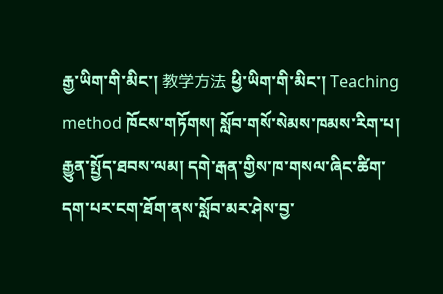རྒྱ་ཡིག་གི་མིང་། 教学方法 ཕྱི་ཡིག་གི་མིང་། Teaching method ཁོངས་གཏོགས། སློབ་གསོ་སེམས་ཁམས་རིག་པ། རྒྱུན་སྤྱོད་ཐབས་ལམ། དགེ་རྒན་གྱིས་ཁ་གསལ་ཞིང་ཚིག་དག་པར་ངག་ཐོག་ནས་སློབ་མར་ཤེས་བྱ་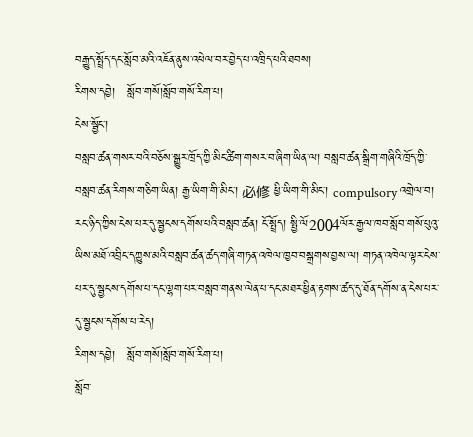བརྒྱུད་སྤྲོད་དང་སློབ་མའི་འཇོན་ནུས་འཕེལ་བར་བྱེད་པ་འཁྲིད་པའི་ཐབས།
རིགས་དབྱེ།   སློབ་གསོ།སློབ་གསོ་རིག་པ།
ངེས་སྦྱོང་།
བསླབ་ཚན་གསར་བའི་བཅོས་སྒྱུར་ཁྲོད་ཀྱི་མིང་ཚིག་གསར་བ་ཞིག་ཡིན་ལ། བསླབ་ཚན་སྒྲིག་གཞིའི་ཁྲོད་ཀྱི་བསླབ་ཚན་རིགས་གཅིག་ཡིན། རྒྱ་ཡིག་གི་མིང་། 必修 ཕྱི་ཡིག་གི་མིང་། compulsory འགྲེལ་བ། རང་ཉིད་ཀྱིས་ངེས་པར་དུ་སྦྱངས་དགོས་པའི་བསླབ་ཚན། ངོ་སྤྲོད། སྤྱི་ལོ2004ལོར་རྒྱལ་ཁབ་སློབ་གསོ་པུའུ་ཡིས་མཐོ་འབྲིང་དཀྱུས་མའི་བསླབ་ཚན་ཚད་གཞི་གཏན་འཁེལ་ཁྱབ་བསྒྲགས་བྱས་ལ། གཏན་འཁེལ་ལྟར་ངེས་པར་དུ་སྦྱངས་དགོས་པ་དང་ལྷག་པར་བསླབ་གནས་ལེན་པ་དང་མཐར་ཕྱིན་རྟགས་ཚད་དུ་ཐོན་དགོས་ན་ངེས་པར་དུ་སྦྱངས་དགོས་པ་རེད།
རིགས་དབྱེ།   སློབ་གསོ།སློབ་གསོ་རིག་པ།
སློབ་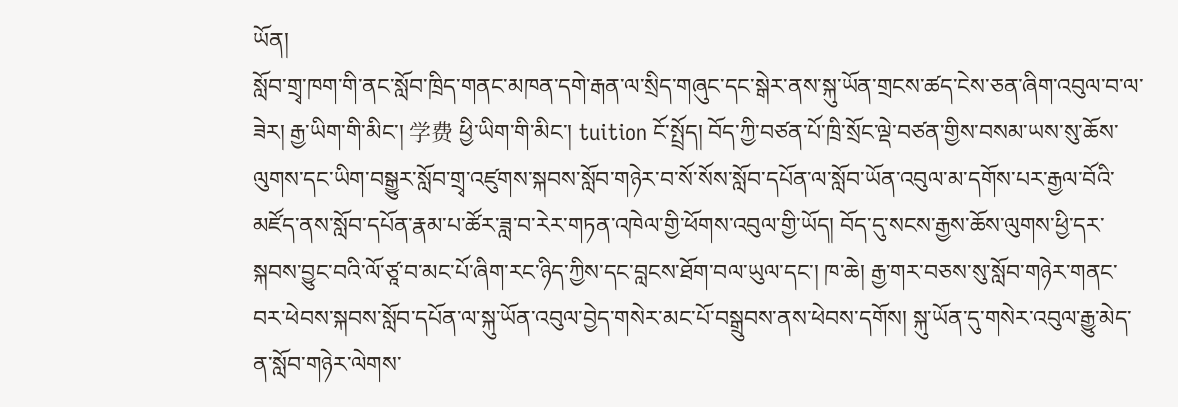ཡོན།
སློབ་གྲྭ་ཁག་གི་ནང་སློབ་ཁྲིད་གནང་མཁན་དགེ་རྒན་ལ་སྲིད་གཞུང་དང་སྒེར་ནས་སྐུ་ཡོན་གྲངས་ཚད་ངེས་ཅན་ཞིག་འབུལ་བ་ལ་ཟེར། རྒྱ་ཡིག་གི་མིང་། 学费 ཕྱི་ཡིག་གི་མིང་། tuition ངོ་སྤྲོད། བོད་ཀྱི་བཙན་པོ་ཁྲི་སྲོང་ལྡེ་བཙན་གྱིས་བསམ་ཡས་སུ་ཆོས་ལུགས་དང་ཡིག་བསྒྱུར་སློབ་གྲྭ་འཛུགས་སྐབས་སློབ་གཉེར་བ་སོ་སོས་སློབ་དཔོན་ལ་སློབ་ཡོན་འབུལ་མ་དགོས་པར་རྒྱལ་བོའི་མཛོད་ནས་སློབ་དཔོན་རྣམ་པ་ཚོར་ཟླ་བ་རེར་གཏན་འཁེལ་གྱི་ཕོགས་འབུལ་གྱི་ཡོད། བོད་དུ་སངས་རྒྱས་ཆོས་ལུགས་ཕྱི་དར་སྐབས་བྱུང་བའི་ལོ་ཙཱ་བ་མང་པོ་ཞིག་རང་ཉིད་ཀྱིས་དང་བླངས་ཐོག་བལ་ཡུལ་དང་། ཁ་ཆེ། རྒྱ་གར་བཅས་སུ་སློབ་གཉེར་གནང་བར་ཕེབས་སྐབས་སློབ་དཔོན་ལ་སྐུ་ཡོན་འབུལ་བྱེད་གསེར་མང་པོ་བསྒྲུབས་ནས་ཕེབས་དགོས། སྐུ་ཡོན་དུ་གསེར་འབུལ་རྒྱུ་མེད་ན་སློབ་གཉེར་ལེགས་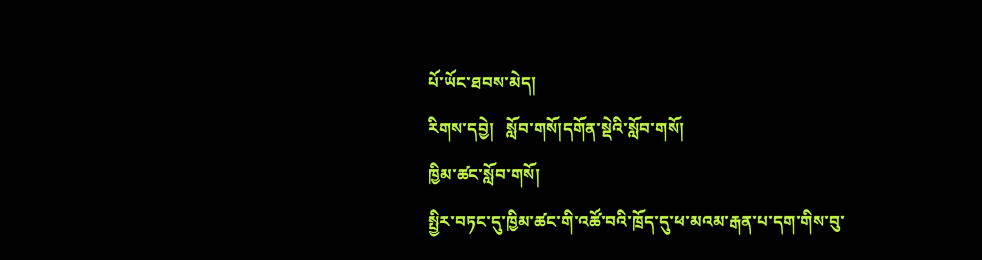པོ་ཡོང་ཐབས་མེད།
རིགས་དབྱེ།   སློབ་གསོ།དགོན་སྡེའི་སློབ་གསོ།
ཁྱིམ་ཚང་སློབ་གསོ།
སྤྱིར་བཏང་དུ་ཁྱིམ་ཚང་གི་འཚོ་བའི་ཁྲོད་དུ་ཕ་མའམ་རྒན་པ་དག་གིས་བུ་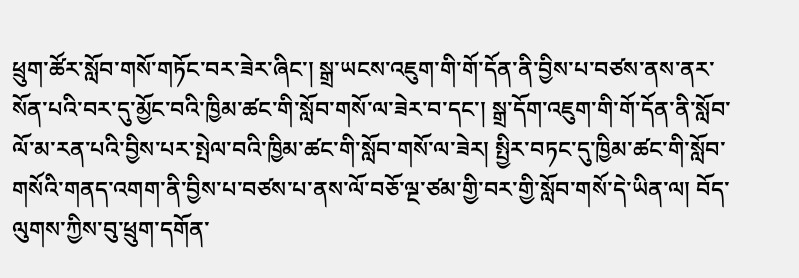ཕྲུག་ཚོར་སློབ་གསོ་གཏོང་བར་ཟེར་ཞིང་། སྒྲ་ཡངས་འཇུག་གི་གོ་དོན་ནི་བྱིས་པ་བཙས་ནས་ནར་སོན་པའི་བར་དུ་མྱོང་བའི་ཁྱིམ་ཚང་གི་སློབ་གསོ་ལ་ཟེར་བ་དང་། སྒྲ་དོག་འཇུག་གི་གོ་དོན་ནི་སློབ་ལོ་མ་རན་པའི་བྱིས་པར་སྤེལ་བའི་ཁྱིམ་ཚང་གི་སློབ་གསོ་ལ་ཟེར། སྤྱིར་བཏང་དུ་ཁྱིམ་ཚང་གི་སློབ་གསོའི་གནད་འགག་ནི་བྱིས་པ་བཙས་པ་ནས་ལོ་བཅོ་ལྔ་ཙམ་གྱི་བར་གྱི་སློབ་གསོ་དེ་ཡིན་ལ། བོད་ལུགས་ཀྱིས་བུ་ཕྲུག་དགོན་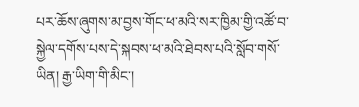པར་ཆོས་ཞུགས་མ་བྱས་གོང་ཕ་མའི་སར་ཁྱིམ་གྱི་འཚོ་བ་སྐྱེལ་དགོས་པས་དེ་སྐབས་ཕ་མའི་ཐེབས་པའི་སློབ་གསོ་ཡིན། རྒྱ་ཡིག་གི་མིང་།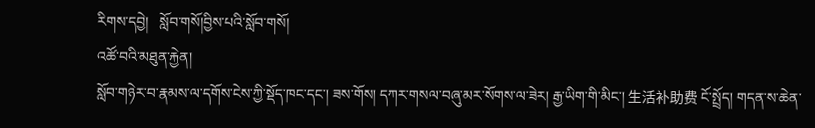རིགས་དབྱེ།   སློབ་གསོ།བྱིས་པའི་སློབ་གསོ།
འཚོ་བའི་མཐུན་རྐྱེན།
སློབ་གཉེར་བ་རྣམས་ལ་དགོས་ངེས་ཀྱི་སྡོད་ཁང་དང་། ཟས་གོས། དཀར་གསལ་བཞུ་མར་སོགས་ལ་ཟེར། རྒྱ་ཡིག་གི་མིང་། 生活补助费 ངོ་སྤྲོད། གདན་ས་ཆེན་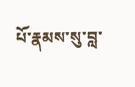པོ་རྣམས་སུ་བླ་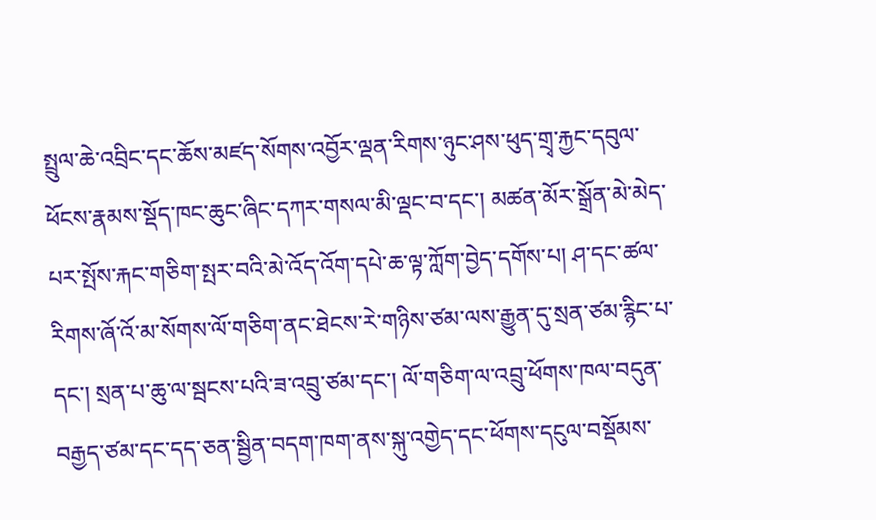སྤྲུལ་ཆེ་འབྲིང་དང་ཆོས་མཛད་སོགས་འབྱོར་ལྡན་རིགས་ཉུང་ཤས་ཕུད་གྲྭ་རྐྱང་དབུལ་ཕོངས་རྣམས་སྡོད་ཁང་ཆུང་ཞིང་དཀར་གསལ་མི་ལྡང་བ་དང་། མཚན་མོར་སྒྲོན་མེ་མེད་པར་སྤོས་རྐང་གཅིག་སྤར་བའི་མེ་འོད་འོག་དཔེ་ཆ་ལྟ་ཀློག་བྱེད་དགོས་པ། ཤ་དང་ཚལ་རིགས་ཞོ་འོ་མ་སོགས་ལོ་གཅིག་ནང་ཐེངས་རེ་གཉིས་ཙམ་ལས་རྒྱུན་དུ་སྲན་ཙམ་རྙིང་པ་དང་། སྲན་པ་ཆུ་ལ་སྦངས་པའི་ཟ་འབྲུ་ཙམ་དང་། ལོ་གཅིག་ལ་འབྲུ་ཕོགས་ཁལ་བདུན་བརྒྱད་ཙམ་དང་དད་ཅན་སྦྱིན་བདག་ཁག་ནས་སྐུ་འགྱེད་དང་ཕོགས་དངུལ་བསྡོམས་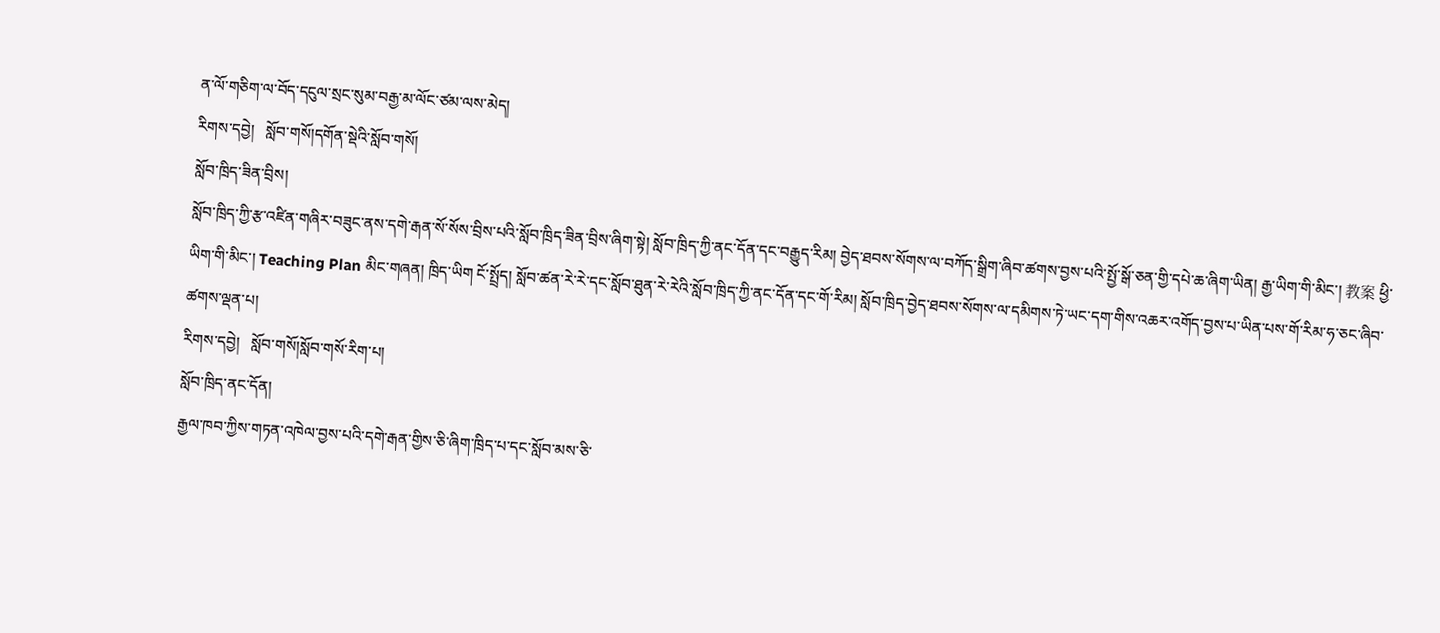ན་ལོ་གཅིག་ལ་བོད་དངུལ་སྲང་སུམ་བརྒྱ་མ་ལོང་ཙམ་ལས་མེད།
རིགས་དབྱེ།   སློབ་གསོ།དགོན་སྡེའི་སློབ་གསོ།
སློབ་ཁྲིད་ཟིན་བྲིས།
སློབ་ཁྲིད་ཀྱི་རྩ་འཛིན་གཞིར་བཟུང་ནས་དགེ་རྒན་སོ་སོས་བྲིས་པའི་སློབ་ཁྲིད་ཟིན་བྲིས་ཞིག་སྟེ། སློབ་ཁྲིད་ཀྱི་ནང་དོན་དང་བརྒྱུད་རིམ། བྱེད་ཐབས་སོགས་ལ་བཀོད་སྒྲིག་ཞིབ་ཚགས་བྱས་པའི་སྤྱོ་སྒོ་ཅན་གྱི་དཔེ་ཆ་ཞིག་ཡིན། རྒྱ་ཡིག་གི་མིང་། 教案 ཕྱི་ཡིག་གི་མིང་། Teaching Plan མིང་གཞན། ཁྲིད་ཡིག ངོ་སྤྲོད། སློབ་ཚན་རེ་རེ་དང་སློབ་ཐུན་རེ་རེའི་སློབ་ཁྲིད་ཀྱི་ནང་དོན་དང་གོ་རིམ། སློབ་ཁྲིད་བྱེད་ཐབས་སོགས་ལ་དམིགས་ཏེ་ཡང་དག་གིས་འཆར་འགོད་བྱས་པ་ཡིན་པས་གོ་རིམ་ཧ་ཅང་ཞིབ་ཚགས་ལྡན་པ།
རིགས་དབྱེ།   སློབ་གསོ།སློབ་གསོ་རིག་པ།
སློབ་ཁྲིད་ནང་དོན།
རྒྱལ་ཁབ་ཀྱིས་གཏན་འཁེལ་བྱས་པའི་དགེ་རྒན་གྱིས་ཅི་ཞིག་ཁྲིད་པ་དང་སློབ་མས་ཅི་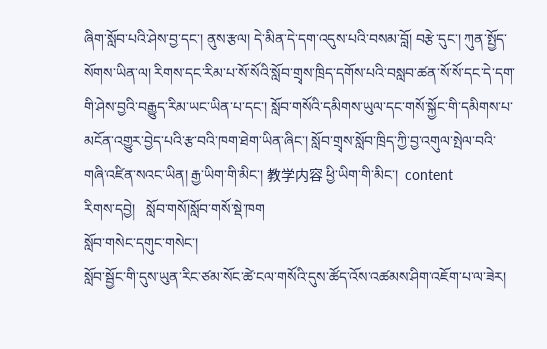ཞིག་སློབ་པའི་ཤེས་བྱ་དང་། ནུས་རྩལ། དེ་མིན་དེ་དག་འདུས་པའི་བསམ་བློ། བརྩེ་དུང་། ཀུན་སྤྱོད་སོགས་ཡིན་ལ། རིགས་དང་རིམ་པ་སོ་སོའི་སློབ་གྲྭས་ཁྲིད་དགོས་པའི་བསླབ་ཚན་སོ་སོ་དང་དེ་དག་གི་ཤེས་བྱའི་བརྒྱུད་རིམ་ཡང་ཡིན་པ་དང་། སློབ་གསོའི་དམིགས་ཡུལ་དང་གསོ་སྐྱོང་གི་དམིགས་པ་མངོན་འགྱུར་བྱེད་པའི་རྩ་བའི་ཁག་ཐེག་ཡིན་ཞིང་། སློབ་གྲྭས་སློབ་ཁྲིད་ཀྱི་བྱ་འགུལ་སྤེལ་བའི་གཞི་འཛིན་སའང་ཡིན། རྒྱ་ཡིག་གི་མིང་། 教学内容 ཕྱི་ཡིག་གི་མིང་།  content
རིགས་དབྱེ།   སློབ་གསོ།སློབ་གསོ་སྡེ་ཁག
སློབ་གསེང་དགུང་གསེང་།
སློབ་སྦྱོང་གི་དུས་ཡུན་རིང་ཙམ་སོང་ཚེ་ངལ་གསོའི་དུས་ཚོད་འོས་འཚམས་ཤིག་འཇོག་པ་ལ་ཟེར།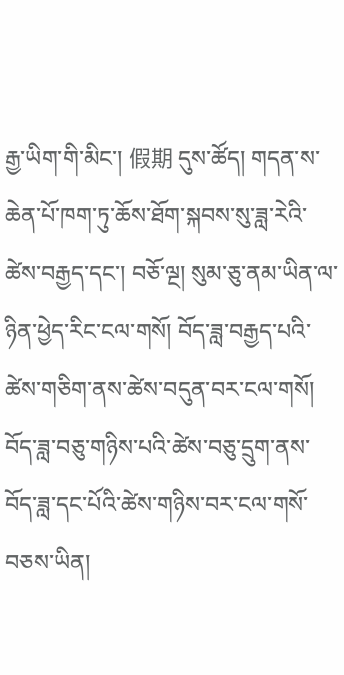རྒྱ་ཡིག་གི་མིང་། 假期 དུས་ཚོད། གདན་ས་ཆེན་པོ་ཁག་ཏུ་ཆོས་ཐོག་སྐབས་སུ་ཟླ་རེའི་ཚེས་བརྒྱད་དང་། བཅོ་ལྔ། སུམ་ཅུ་ནམ་ཡིན་ལ་ཉིན་ཕྱེད་རིང་ངལ་གསོ། བོད་ཟླ་བརྒྱད་པའི་ཚེས་གཅིག་ནས་ཚེས་བདུན་བར་ངལ་གསོ། བོད་ཟླ་བཅུ་གཉིས་པའི་ཚེས་བཅུ་དྲུག་ནས་བོད་ཟླ་དང་པོའི་ཚེས་གཉིས་བར་ངལ་གསོ་བཅས་ཡིན།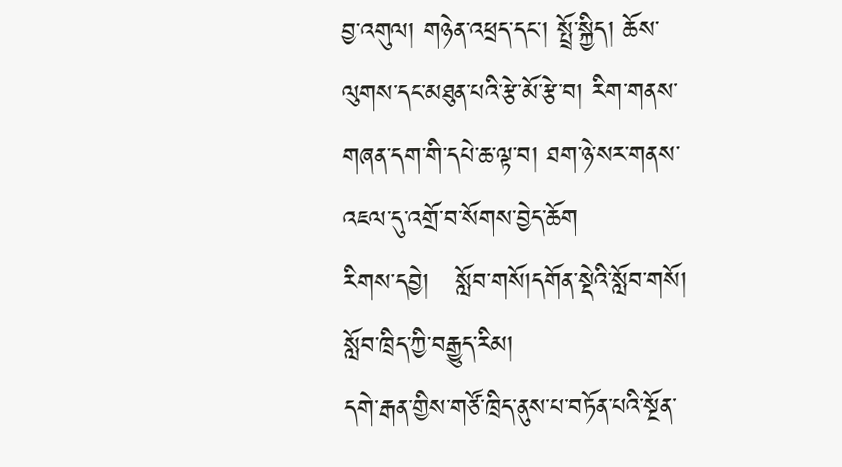བྱ་འགུལ། གཉེན་འཕྲད་དང་། སྤྲོ་སྐྱིད། ཆོས་ལུགས་དང་མཐུན་པའི་རྩེ་མོ་རྩེ་བ། རིག་གནས་གཞན་དག་གི་དཔེ་ཆ་ལྟ་བ། ཐག་ཉེ་སར་གནས་འཇལ་དུ་འགྲོ་བ་སོགས་བྱེད་ཆོག
རིགས་དབྱེ།   སློབ་གསོ།དགོན་སྡེའི་སློབ་གསོ།
སློབ་ཁྲིད་ཀྱི་བརྒྱུད་རིམ།
དགེ་རྒན་གྱིས་གཙོ་ཁྲིད་ནུས་པ་བཏོན་པའི་སྔོན་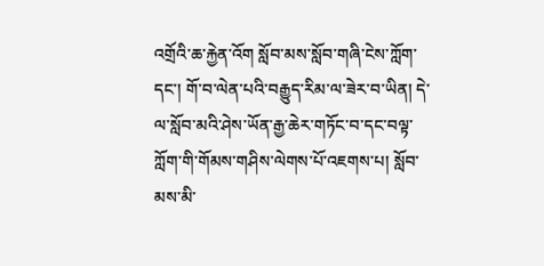འགྲོའི་ཆ་རྐྱེན་འོག སློབ་མས་སློབ་གཞི་ངེས་ཀློག་དང་། གོ་བ་ལེན་པའི་བརྒྱུད་རིམ་ལ་ཟེར་བ་ཡིན། དེ་ལ་སློབ་མའི་ཤེས་ཡོན་རྒྱ་ཆེར་གཏོང་བ་དང་བལྟ་ཀློག་གི་གོམས་གཤིས་ལེགས་པོ་འཇགས་པ། སློབ་མས་མི་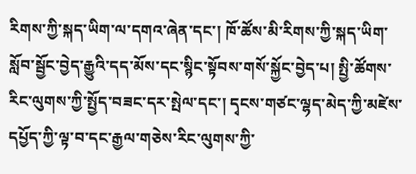རིགས་ཀྱི་སྐད་ཡིག་ལ་དགའ་ཞེན་དང་། ཁོ་ཚོས་མི་རིགས་ཀྱི་སྐད་ཡིག་སློབ་སྦྱོང་བྱེད་རྒྱུའི་དད་མོས་དང་སྙིང་སྟོབས་གསོ་སྐྱོང་བྱེད་པ། སྤྱི་ཚོགས་རིང་ལུགས་ཀྱི་སྤྱོད་བཟང་དར་སྤེལ་དང་། དྭངས་གཙང་ལྷད་མེད་ཀྱི་མཛེས་དཔྱོད་ཀྱི་ལྟ་བ་དང་རྒྱལ་གཅེས་རིང་ལུགས་ཀྱི་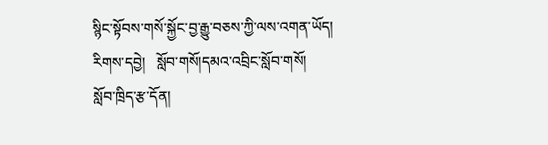སྙིང་སྟོབས་གསོ་སྐྱོང་བྱ་རྒྱུ་བཅས་ཀྱི་ལས་འགན་ཡོད།
རིགས་དབྱེ།   སློབ་གསོ།དམའ་འབྲིང་སློབ་གསོ།
སློབ་ཁྲིད་རྩ་དོན།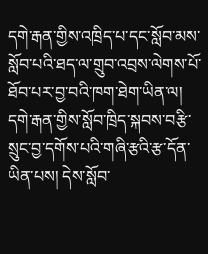དགེ་རྒན་གྱིས་འཁྲིད་པ་དང་སློབ་མས་སློབ་པའི་ཐད་ལ་གྲུབ་འབྲས་ལེགས་པོ་ཐོབ་པར་བྱ་བའི་ཁག་ཐེག་ཡིན་ལ། དགེ་རྒན་གྱིས་སློབ་ཁྲིད་སྐབས་བརྩི་སྲུང་བྱ་དགོས་པའི་གཞི་རྩའི་རྩ་དོན་ཡིན་པས། དེས་སློབ་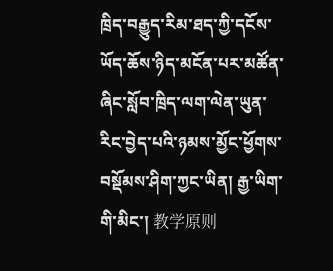ཁྲིད་བརྒྱུད་རིམ་ཐད་ཀྱི་དངོས་ཡོད་ཆོས་ཉིད་མངོན་པར་མཚོན་ཞིང་སློབ་ཁྲིད་ལག་ལེན་ཡུན་རིང་བྱེད་པའི་ཉམས་མྱོང་ཕྱོགས་བསྡོམས་ཤིག་ཀྱང་ཡིན། རྒྱ་ཡིག་གི་མིང་། 教学原则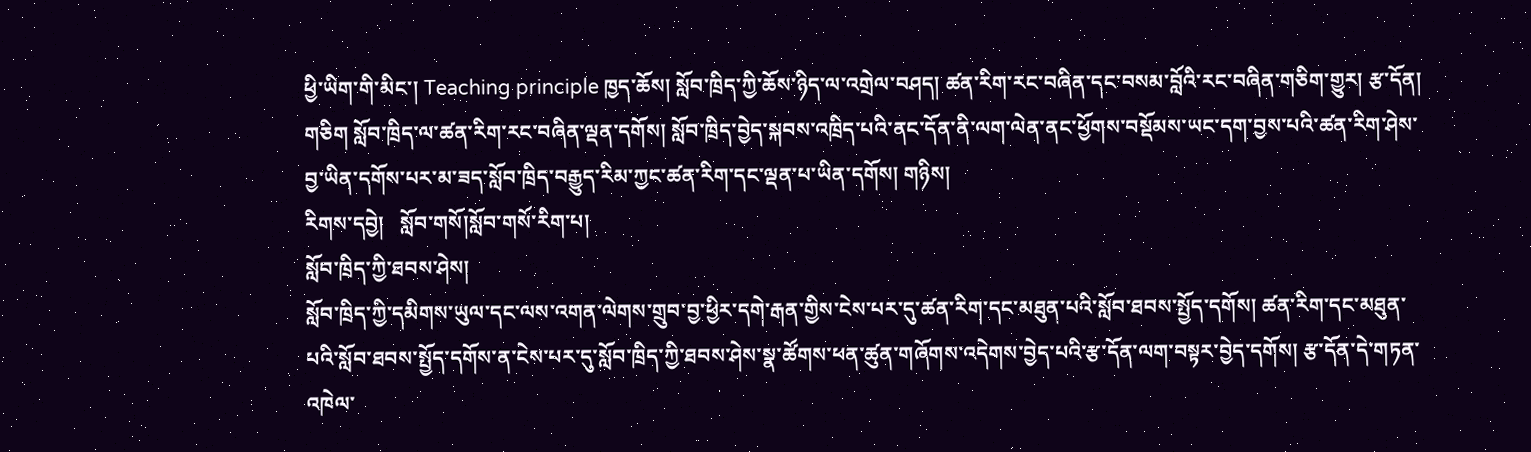ཕྱི་ཡིག་གི་མིང་། Teaching principle ཁྱད་ཆོས། སློབ་ཁྲིད་ཀྱི་ཆོས་ཉིད་ལ་འགྲེལ་བཤད། ཚན་རིག་རང་བཞིན་དང་བསམ་བློའི་རང་བཞིན་གཅིག་གྱུར། རྩ་དོན། གཅིག སློབ་ཁྲིད་ལ་ཚན་རིག་རང་བཞིན་ལྡན་དགོས། སློབ་ཁྲིད་བྱེད་སྐབས་འཁྲིད་པའི་ནང་དོན་ནི་ལག་ལེན་ནང་ཕྱོགས་བསྡོམས་ཡང་དག་བྱས་པའི་ཚན་རིག་ཤེས་བྱ་ཡིན་དགོས་པར་མ་ཟད་སློབ་ཁྲིད་བརྒྱུད་རིམ་ཀྱང་ཚན་རིག་དང་ལྡན་པ་ཡིན་དགོས། གཉིས།
རིགས་དབྱེ།   སློབ་གསོ།སློབ་གསོ་རིག་པ།
སློབ་ཁྲིད་ཀྱི་ཐབས་ཤེས།
སློབ་ཁྲིད་ཀྱི་དམིགས་ཡུལ་དང་ལས་འགན་ལེགས་གྲུབ་བྱ་ཕྱིར་དགེ་རྒན་གྱིས་ངེས་པར་དུ་ཚན་རིག་དང་མཐུན་པའི་སློབ་ཐབས་སྤྱོད་དགོས། ཚན་རིག་དང་མཐུན་པའི་སློབ་ཐབས་སྤྱོད་དགོས་ན་ངེས་པར་དུ་སློབ་ཁྲིད་ཀྱི་ཐབས་ཤེས་སྣ་ཚོགས་ཕན་ཚུན་གཞོགས་འདེགས་བྱེད་པའི་རྩ་དོན་ལག་བསྟར་བྱེད་དགོས། རྩ་དོན་དེ་གཏན་འཁེལ་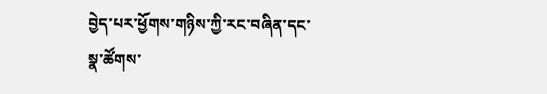བྱེད་པར་ཕྱོགས་གཉིས་ཀྱི་རང་བཞིན་དང་སྣ་ཚོགས་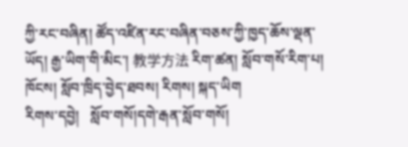ཀྱི་རང་བཞིན། ཚོད་འཛིན་རང་བཞིན་བཅས་ཀྱི་ཁྱད་ཆོས་ལྡན་ཡོད། རྒྱ་ཡིག་གི་མིང་། 教学方法 རིག་ཚན། སློབ་གསོ་རིག་པ། ཁོངས། སློབ་ཁྲིད་བྱེད་ཐབས། རིགས། སྐད་ཡིག
རིགས་དབྱེ།   སློབ་གསོ།དགེ་རྒན་སློབ་གསོ།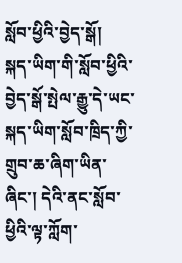སློབ་ཕྱིའི་བྱེད་སྒོ།
སྐད་ཡིག་གི་སློབ་ཕྱིའི་བྱེད་སྒོ་སྤེལ་རྒྱུ་དེ་ཡང་སྐད་ཡིག་སློབ་ཁྲིད་ཀྱི་གྲུབ་ཆ་ཞིག་ཡིན་ཞིང་། དེའི་ནང་སློབ་ཕྱིའི་ལྟ་ཀློག་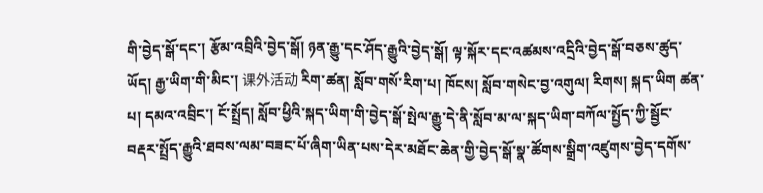གི་བྱེད་སྒོ་དང་། རྩོམ་འབྲིའི་བྱེད་སྒོ། ཉན་རྒྱུ་དང་ཤོད་རྒྱུའི་བྱེད་སྒོ། ལྟ་སྐོར་དང་འཚམས་འདྲིའི་བྱེད་སྒོ་བཅས་ཚུད་ཡོད། རྒྱ་ཡིག་གི་མིང་། 课外活动 རིག་ཚན། སློབ་གསོ་རིག་པ། ཁོངས། སློབ་གསེང་བྱ་འགུལ། རིགས། སྐད་ཡིག ཚན་པ། དམའ་འབྲིང་། ངོ་སྤྲོད། སློབ་ཕྱིའི་སྐད་ཡིག་གི་བྱེད་སྒོ་སྤེལ་རྒྱུ་དེ་ནི་སློབ་མ་ལ་སྐད་ཡིག་བཀོལ་སྤྱོད་ཀྱི་སྦྱོང་བརྡར་སྤྲོད་རྒྱུའི་ཐབས་ལམ་བཟང་པོ་ཞིག་ཡིན་པས་དེར་མཐོང་ཆེན་གྱི་བྱེད་སྒོ་སྣ་ཚོགས་སྒྲིག་འཛུགས་བྱེད་དགོས་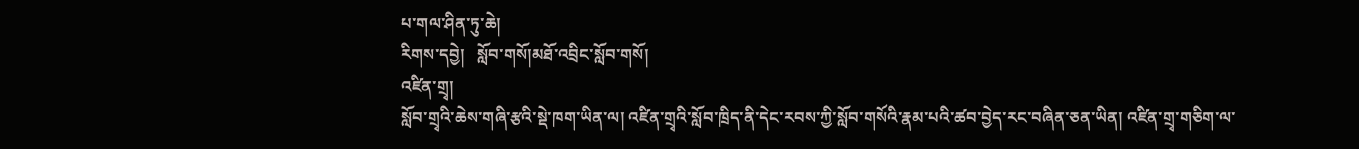པ་གལ་ཤིན་ཏུ་ཆེ།
རིགས་དབྱེ།   སློབ་གསོ།མཐོ་འབྲིང་སློབ་གསོ།
འཛིན་གྲྭ།
སློབ་གྲྭའི་ཆེས་གཞི་རྩའི་སྡེ་ཁག་ཡིན་ལ། འཛིན་གྲྭའི་སློབ་ཁྲིད་ནི་དེང་རབས་ཀྱི་སློབ་གསོའི་རྣམ་པའི་ཚབ་བྱེད་རང་བཞིན་ཅན་ཡིན། འཛིན་གྲྭ་གཅིག་ལ་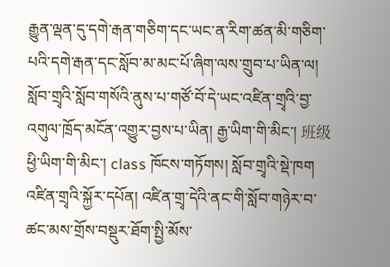རྒྱུན་ལྡན་དུ་དགེ་རྒན་གཅིག་དང་ཡང་ན་རིག་ཚན་མི་གཅིག་པའི་དགེ་རྒན་དང་སློབ་མ་མང་པོ་ཞིག་ལས་གྲུབ་པ་ཡིན་ལ། སློབ་གྲྭའི་སློབ་གསོའི་ནུས་པ་གཙོ་བོ་དེ་ཡང་འཛིན་གྲྭའི་བྱ་འགུལ་ཁྲོད་མངོན་འགྱུར་བྱས་པ་ཡིན། རྒྱ་ཡིག་གི་མིང་། 班级 ཕྱི་ཡིག་གི་མིང་། class ཁོངས་གཏོགས། སློབ་གྲྭའི་སྡེ་ཁག འཛིན་གྲྭའི་སྐྱོར་དཔོན། འཛིན་གྲྭ་དེའི་ནང་གི་སློབ་གཉེར་བ་ཚང་མས་གྲོས་བསྡུར་ཐོག་སྤྱི་མོས་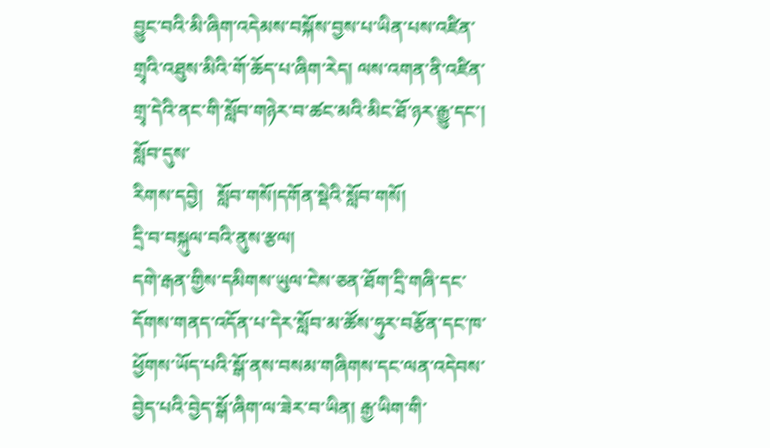བྱུང་བའི་མི་ཞིག་འདེམས་བསྐོས་བྱས་པ་ཡིན་པས་འཛིན་གྲྭའི་འཐུས་མིའི་གོ་ཆོད་པ་ཞིག་རེད། ལས་འགན་ནི་འཛིན་གྲྭ་དེའི་ནང་གི་སློབ་གཉེར་བ་ཚང་མའི་མིང་ཐོ་ཉར་རྒྱུ་དང་། སློབ་དུས་
རིགས་དབྱེ།   སློབ་གསོ།དགོན་སྡེའི་སློབ་གསོ།
དྲི་བ་བསྐུལ་བའི་ནུས་རྩལ།
དགེ་རྒན་གྱིས་དམིགས་ཡུལ་ངེས་ཅན་ཐོག་དྲི་གཞི་དང་དོགས་གནད་འདོན་པ་དེར་སློབ་མ་ཚོས་ཧུར་བརྩོན་དང་ཁ་ཕྱོགས་ཡོད་པའི་སྒོ་ནས་བསམ་གཞིགས་དང་ལན་འདེབས་བྱེད་པའི་བྱེད་སྒོ་ཞིག་ལ་ཟེར་བ་ཡིན། རྒྱ་ཡིག་གི་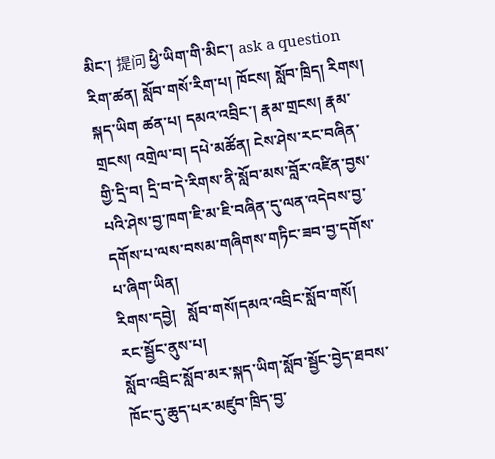མིང་། 提问 ཕྱི་ཡིག་གི་མིང་། ask a question རིག་ཚན། སློབ་གསོ་རིག་པ། ཁོངས། སློབ་ཁྲིད། རིགས། སྐད་ཡིག ཚན་པ། དམའ་འབྲིང་། རྣམ་གྲངས། རྣམ་གྲངས། འགྲེལ་བ། དཔེ་མཚོན། ངེས་ཤེས་རང་བཞིན་གྱི་དྲི་བ། དྲི་བ་དེ་རིགས་ནི་སློབ་མས་བློར་འཛིན་བྱས་པའི་ཤེས་བྱ་ཁག་ཇི་མ་ཇི་བཞིན་དུ་ལན་འདེབས་བྱ་དགོས་པ་ལས་བསམ་གཞིགས་གཏིང་ཟབ་བྱ་དགོས་པ་ཞིག་ཡིན།
རིགས་དབྱེ།   སློབ་གསོ།དམའ་འབྲིང་སློབ་གསོ།
རང་སྦྱོང་ནུས་པ།
སློབ་འབྲིང་སློབ་མར་སྐད་ཡིག་སློབ་སྦྱོང་བྱེད་ཐབས་ཁོང་དུ་ཆུད་པར་མཛུབ་ཁྲིད་བྱ་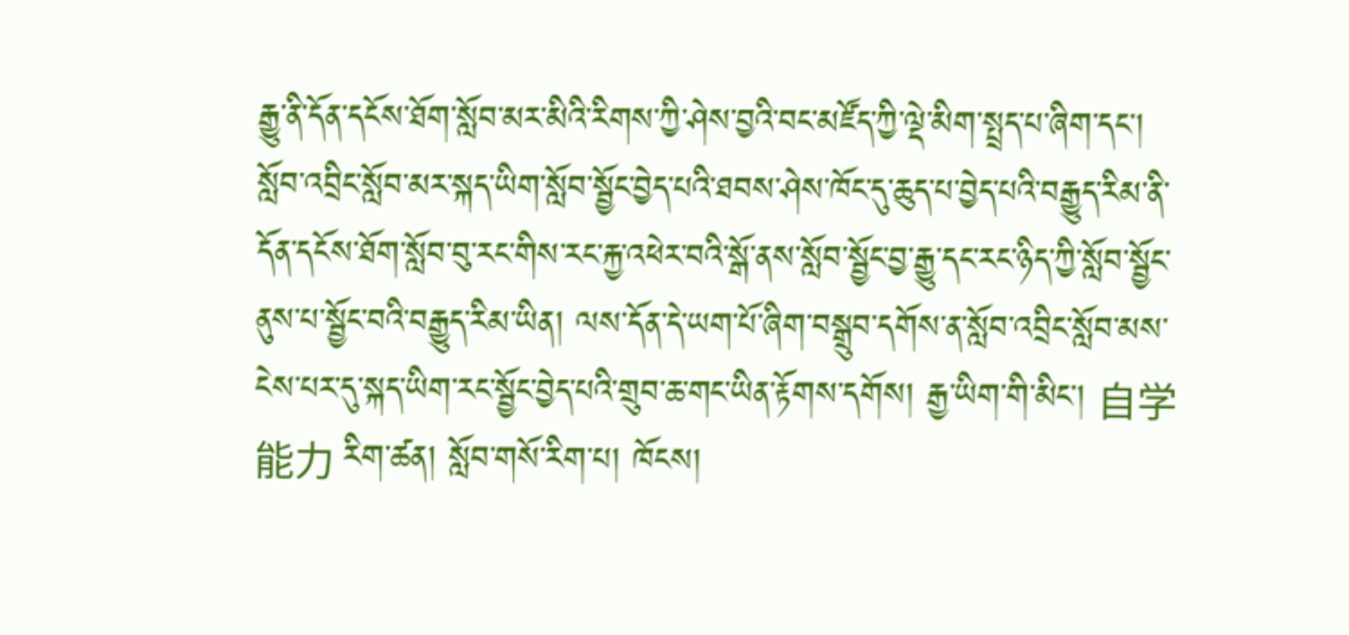རྒྱུ་ནི་དོན་དངོས་ཐོག་སློབ་མར་མིའི་རིགས་ཀྱི་ཤེས་བྱའི་བང་མཛོད་ཀྱི་ལྡེ་མིག་སྤྲད་པ་ཞིག་དང་། སློབ་འབྲིང་སློབ་མར་སྐད་ཡིག་སློབ་སྦྱོང་བྱེད་པའི་ཐབས་ཤེས་ཁོང་དུ་ཆུད་པ་བྱེད་པའི་བརྒྱུད་རིམ་ནི་དོན་དངོས་ཐོག་སློབ་བུ་རང་གིས་རང་རྐྱ་འཕེར་བའི་སྒོ་ནས་སློབ་སྦྱོང་བྱ་རྒྱུ་དང་རང་ཉིད་ཀྱི་སློབ་སྦྱོང་ནུས་པ་སྦྱོང་བའི་བརྒྱུད་རིམ་ཡིན། ལས་དོན་དེ་ཡག་པོ་ཞིག་བསྒྲུབ་དགོས་ན་སློབ་འབྲིང་སློབ་མས་ངེས་པར་དུ་སྐད་ཡིག་རང་སྦྱོང་བྱེད་པའི་གྲུབ་ཆ་གང་ཡིན་རྟོགས་དགོས། རྒྱ་ཡིག་གི་མིང་། 自学能力 རིག་ཚན། སློབ་གསོ་རིག་པ། ཁོངས།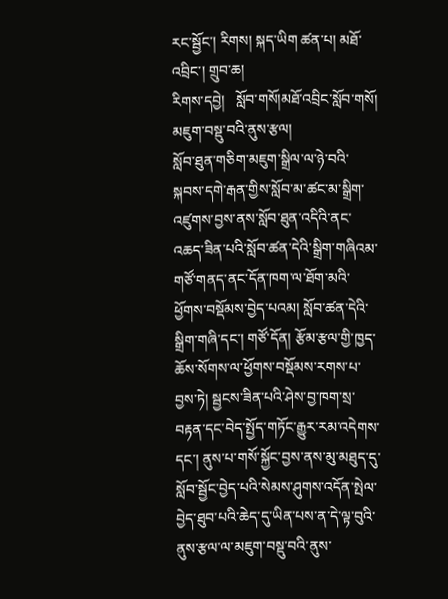རང་སྦྱོང་། རིགས། སྐད་ཡིག ཚན་པ། མཐོ་འབྲིང་། གྲུབ་ཆ།
རིགས་དབྱེ།   སློབ་གསོ།མཐོ་འབྲིང་སློབ་གསོ།
མཇུག་བསྡུ་བའི་ནུས་རྩལ།
སློབ་ཐུན་གཅིག་མཇུག་སྒྲིལ་ལ་ཉེ་བའི་སྐབས་དགེ་རྒན་གྱིས་སློབ་མ་ཚང་མ་སྒྲིག་འཛུགས་བྱས་ནས་སློབ་ཐུན་འདིའི་ནང་འཆད་ཟིན་པའི་སློབ་ཚན་དེའི་སྒྲིག་གཞིའམ་གཙོ་གནད་ནང་དོན་ཁག་ལ་ཐོག་མའི་ཕྱོགས་བསྡོམས་བྱེད་པའམ། སློབ་ཚན་དེའི་སྒྲིག་གཞི་དང་། གཙོ་དོན། རྩོམ་རྩལ་གྱི་ཁྱད་ཆོས་སོགས་ལ་ཕྱོགས་བསྡོམས་རགས་པ་བྱས་ཏེ། སྦྱངས་ཟིན་པའི་ཤེས་བྱ་ཁག་སྲ་བརྟན་དང་བེད་སྤྱོད་གཏོང་རྒྱུར་རམ་འདེགས་དང་། ནུས་པ་གསོ་སྐྱོང་བྱས་ནས་མུ་མཐུད་དུ་སློབ་སྦྱོང་བྱེད་པའི་སེམས་ཤུགས་འདོན་སྤེལ་བྱེད་ཐུབ་པའི་ཆེད་དུ་ཡིན་པས་ན་དེ་ལྟ་བུའི་ནུས་རྩལ་ལ་མཇུག་བསྡུ་བའི་ནུས་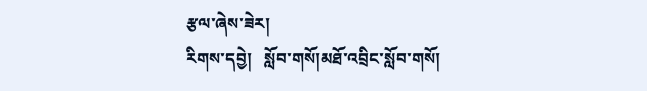རྩལ་ཞེས་ཟེར།
རིགས་དབྱེ།   སློབ་གསོ།མཐོ་འབྲིང་སློབ་གསོ།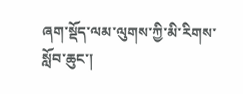ཞག་སྡོད་ལམ་ལུགས་ཀྱི་མི་རིགས་སློབ་ཆུང་།